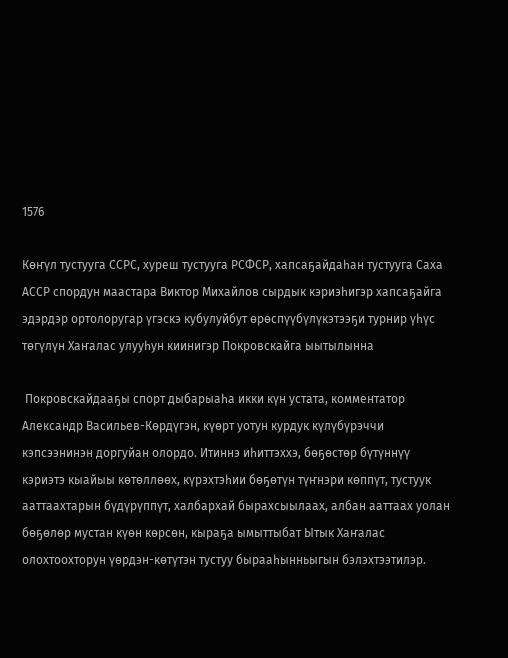1576

Көҥүл тустууга ССРС, хуреш тустууга РСФСР, хапсаҕайдаһан тустууга Саха АССР спордун маастара Виктор Михайлов сырдык кэриэһигэр хапсаҕайга эдэрдэр ортолоругар үгэскэ кубулуйбут өрөспүүбүлүкэтээҕи турнир үһүс төгүлүн Хаҥалас улууһун киинигэр Покровскайга ыытылынна

 Покровскайдааҕы спорт дыбарыаһа икки күн устата, комментатор Александр Васильев-Көрдүгэн, күөрт уотун курдук күлүбүрэччи кэпсээнинэн доргуйан олордо. Итиннэ иһиттэххэ, бөҕөстөр бүтүннүү кэриэтэ кыайыы көтөллөөх, күрэхтэһии бөҕөтүн түҥнэри көппүт, тустуук ааттаахтарын бүдүрүппүт, халбархай бырахсыылаах, албан ааттаах уолан бөҕөлөр мустан күөн көрсөн, кыраҕа ымыттыбат Ытык Хаҥалас олохтоохторун үөрдэн-көтүтэн тустуу бырааһынньыгын бэлэхтээтилэр.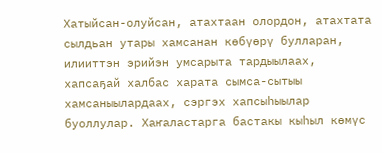Хатыйсан-олуйсан, атахтаан олордон, атахтата сылдьан утары хамсанан көбүөрү булларан, илииттэн эрийэн умсарыта тардыылаах, хапсаҕай халбас харата сымса-сытыы хамсаныылардаах, сэргэх хапсыһыылар буоллулар. Хаҥаластарга бастакы кыһыл көмүс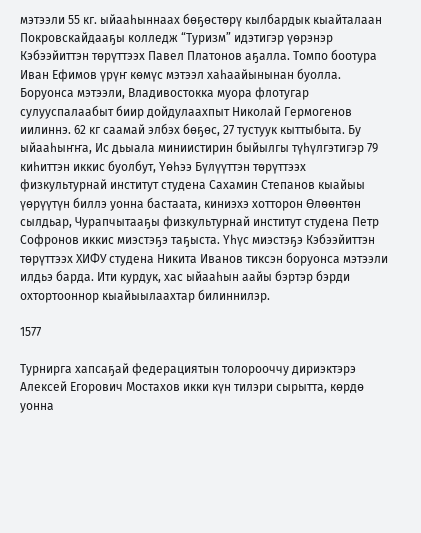мэтээли 55 кг. ыйааһыннаах бөҕөстөрү кылбардык кыайталаан Покровскайдааҕы колледж “Туризм” идэтигэр үөрэнэр Кэбээйиттэн төрүттээх Павел Платонов аҕалла. Томпо боотура Иван Ефимов үрүҥ көмүс мэтээл хаһаайынынан буолла. Боруонса мэтээли, Владивостокка муора флотугар сулууспалаабыт биир дойдулаахпыт Николай Гермогенов иилиннэ. 62 кг саамай элбэх бөҕөс, 27 тустуук кыттыбыта. Бу ыйааһыҥҥа, Ис дьыала миниистирин быйылгы түһүлгэтигэр 79 киһиттэн иккис буолбут, Үөһээ Бүлүүттэн төрүттээх физкультурнай институт студена Сахамин Степанов кыайыы үөрүүтүн биллэ уонна бастаата, киниэхэ хотторон Өлөөнтөн сылдьар, Чурапчытааҕы физкультурнай институт студена Петр Софронов иккис миэстэҕэ таҕыста. Үһүс миэстэҕэ Кэбээйиттэн төрүттээх ХИФУ студена Никита Иванов тиксэн боруонса мэтээли илдьэ барда. Ити курдук, хас ыйааһын аайы бэртэр бэрди охтортооннор кыайыылаахтар билиннилэр.

1577

Турнирга хапсаҕай федерациятын толорооччу дириэктэрэ Алексей Егорович Мостахов икки күн тилэри сырытта, көрдө уонна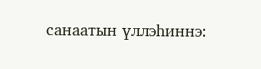санаатын үллэһиннэ: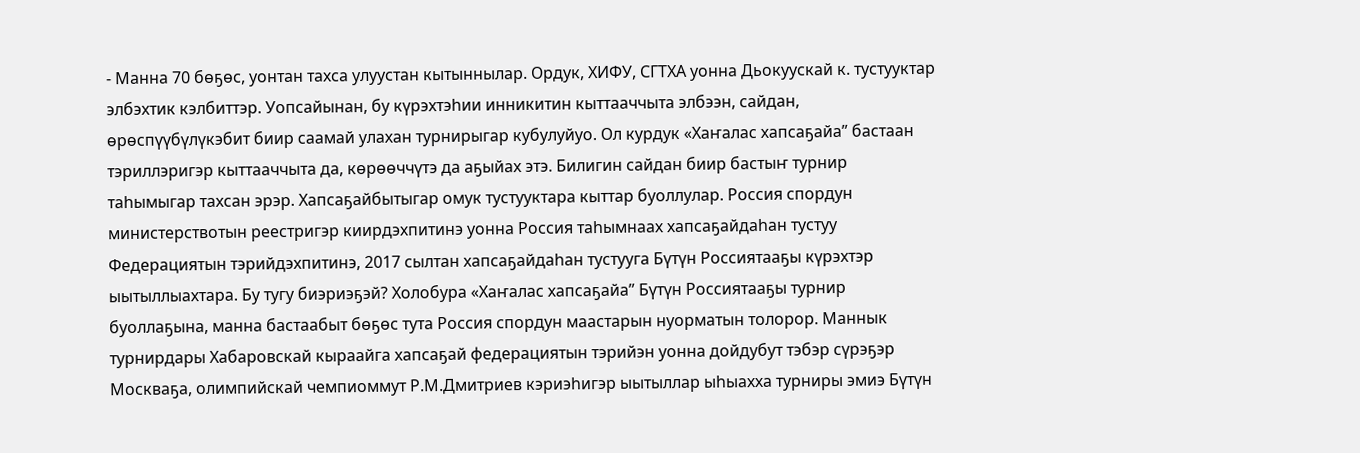- Манна 70 бөҕөс, уонтан тахса улуустан кытыннылар. Ордук, ХИФУ, СГТХА уонна Дьокуускай к. тустууктар элбэхтик кэлбиттэр. Уопсайынан, бу күрэхтэһии инникитин кыттааччыта элбээн, сайдан, өрөспүүбүлүкэбит биир саамай улахан турнирыгар кубулуйуо. Ол курдук «Хаҥалас хапсаҕайа” бастаан тэриллэригэр кыттааччыта да, көрөөччүтэ да аҕыйах этэ. Билигин сайдан биир бастыҥ турнир таһымыгар тахсан эрэр. Хапсаҕайбытыгар омук тустууктара кыттар буоллулар. Россия спордун министерствотын реестригэр киирдэхпитинэ уонна Россия таһымнаах хапсаҕайдаһан тустуу Федерациятын тэрийдэхпитинэ, 2017 сылтан хапсаҕайдаһан тустууга Бүтүн Россиятааҕы күрэхтэр ыытыллыахтара. Бу тугу биэриэҕэй? Холобура «Хаҥалас хапсаҕайа” Бүтүн Россиятааҕы турнир буоллаҕына, манна бастаабыт бөҕөс тута Россия спордун маастарын нуорматын толорор. Маннык турнирдары Хабаровскай кыраайга хапсаҕай федерациятын тэрийэн уонна дойдубут тэбэр сүрэҕэр Москваҕа, олимпийскай чемпиоммут Р.М.Дмитриев кэриэһигэр ыытыллар ыһыахха турниры эмиэ Бүтүн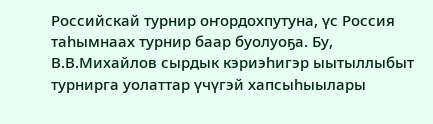Российскай турнир оҥордохпутуна, үс Россия таһымнаах турнир баар буолуоҕа. Бу, В.В.Михайлов сырдык кэриэһигэр ыытыллыбыт турнирга уолаттар үчүгэй хапсыһыылары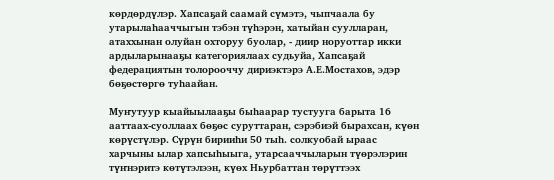көрдөрдүлэр. Хапсаҕай саамай сүмэтэ, чыпчаала бу утарылаһааччыгын тэбэн түһэрэн, хатыйан суулларан, атаххынан олуйан охторуу буолар, - диир норуоттар икки ардыларынааҕы категориялаах судьуйа, Хапсаҕай федерациятын толорооччу дириэктэрэ А.Е.Мостахов, эдэр бөҕөстөргө туһаайан.

Муҥутуур кыайыылааҕы быһаарар тустууга барыта 16 ааттаах-суоллаах бөҕөс суруттаран, сэрэбиэй бырахсан, күөн көрүстүлэр. Сүрүн бирииһи 50 тыһ. солкуобай ыраас харчыны ылар хапсыһыыга, утарсааччыларын түөрэлэрин түҥнэритэ көтүтэлээн, күөх Ньурбаттан төрүттээх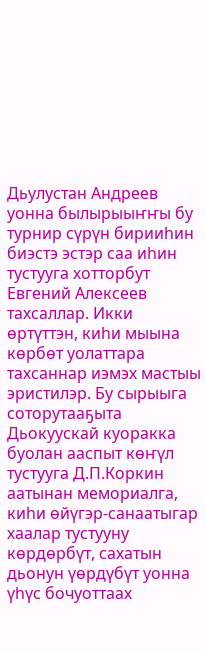Дьулустан Андреев уонна былырыыҥҥы бу турнир сүрүн бирииһин биэстэ эстэр саа иһин тустууга хотторбут Евгений Алексеев тахсаллар. Икки өртүттэн, киһи мыына көрбөт уолаттара тахсаннар иэмэх мастыы эристилэр. Бу сырыыга соторутааҕыта Дьокуускай куоракка буолан ааспыт көҥүл тустууга Д.П.Коркин аатынан мемориалга, киһи өйүгэр-санаатыгар хаалар тустууну көрдөрбүт, сахатын дьонун үөрдүбүт уонна үһүс бочуоттаах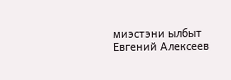миэстэни ылбыт Евгений Алексеев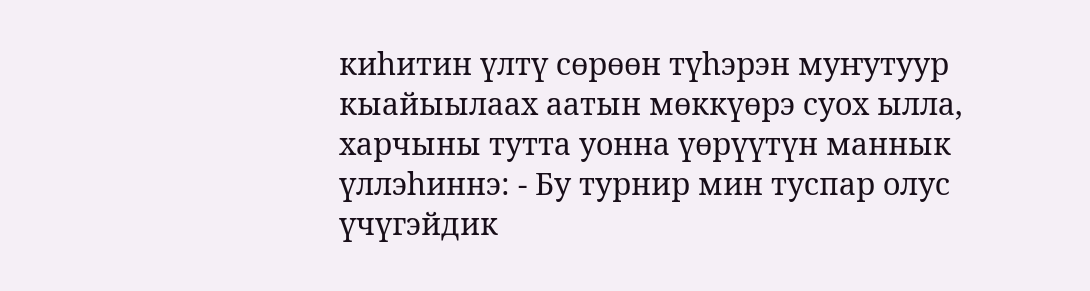киһитин үлтү сөрөөн түһэрэн муҥутуур кыайыылаах аатын мөккүөрэ суох ылла, харчыны тутта уонна үөрүүтүн маннык үллэһиннэ: - Бу турнир мин туспар олус үчүгэйдик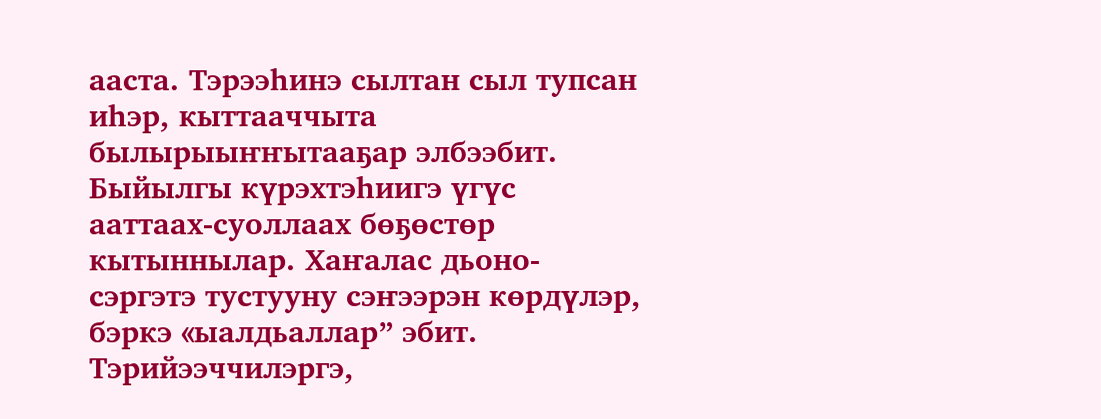ааста. Тэрээһинэ сылтан сыл тупсан иһэр, кыттааччыта былырыыҥҥытааҕар элбээбит. Быйылгы күрэхтэһиигэ үгүс ааттаах-суоллаах бөҕөстөр кытыннылар. Хаҥалас дьоно-сэргэтэ тустууну сэҥээрэн көрдүлэр, бэркэ «ыалдьаллар” эбит. Тэрийээччилэргэ,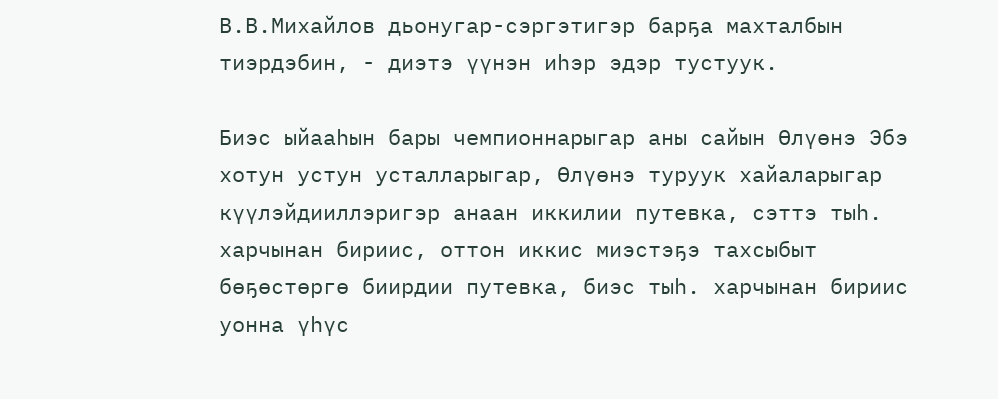В.В.Михайлов дьонугар-сэргэтигэр барҕа махталбын тиэрдэбин, - диэтэ үүнэн иһэр эдэр тустуук.

Биэс ыйааһын бары чемпионнарыгар аны сайын Өлүөнэ Эбэ хотун устун усталларыгар, Өлүөнэ туруук хайаларыгар күүлэйдииллэригэр анаан иккилии путевка, сэттэ тыһ. харчынан бириис, оттон иккис миэстэҕэ тахсыбыт бөҕөстөргө биирдии путевка, биэс тыһ. харчынан бириис уонна үһүс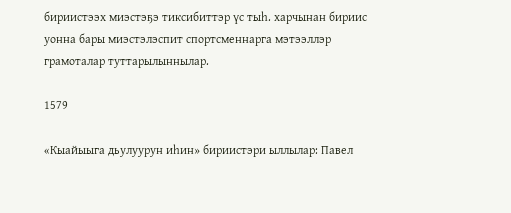бириистээх миэстэҕэ тиксибиттэр үс тыһ. харчынан бириис уонна бары миэстэлэспит спортсменнарга мэтээллэр грамоталар туттарылыннылар.

1579

«Кыайыыга дьулуурун иһин» бириистэри ыллылар: Павел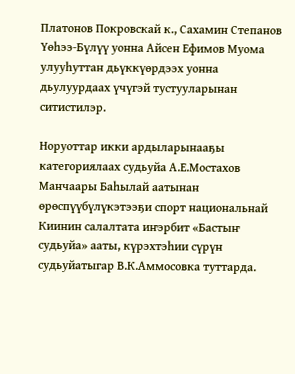Платонов Покровскай к., Сахамин Степанов Үөһээ-Бүлүү уонна Айсен Ефимов Муома улууһуттан дьүккүөрдээх уонна дьулуурдаах үчүгэй тустууларынан ситистилэр.

Норуоттар икки ардыларынааҕы категориялаах судьуйа А.Е.Мостахов Манчаары Баһылай аатынан өрөспүүбүлүкэтээҕи спорт национальнай Киинин салалтата иҥэрбит «Бастыҥ судьуйа» ааты, күрэхтэһии сүрүн судьуйатыгар В.К.Аммосовка туттарда.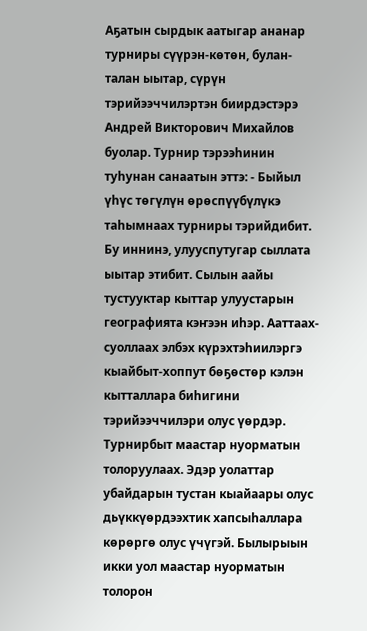Аҕатын сырдык аатыгар ананар турниры сүүрэн-көтөн, булан-талан ыытар, сүрүн тэрийээччилэртэн биирдэстэрэ Андрей Викторович Михайлов буолар. Турнир тэрээһинин туһунан санаатын эттэ: - Быйыл үһүс төгүлүн өрөспүүбүлүкэ таһымнаах турниры тэрийдибит. Бу иннинэ, улууспутугар сыллата ыытар этибит. Сылын аайы тустууктар кыттар улуустарын географията кэҥээн иһэр. Ааттаах-суоллаах элбэх күрэхтэһиилэргэ кыайбыт-хоппут бөҕөстөр кэлэн кытталлара биһигини тэрийээччилэри олус үөрдэр. Турнирбыт маастар нуорматын толоруулаах. Эдэр уолаттар убайдарын тустан кыайаары олус дьүккүөрдээхтик хапсыһаллара көрөргө олус үчүгэй. Былырыын икки уол маастар нуорматын толорон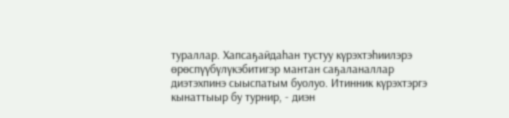тураллар. Хапсаҕайдаһан тустуу күрэхтэһиилэрэ өрөспүүбүлүкэбитигэр мантан саҕаланаллар диэтэхпинэ сыыспатым буолуо. Итинник күрэхтэргэ кынаттыыр бу турнир, - диэн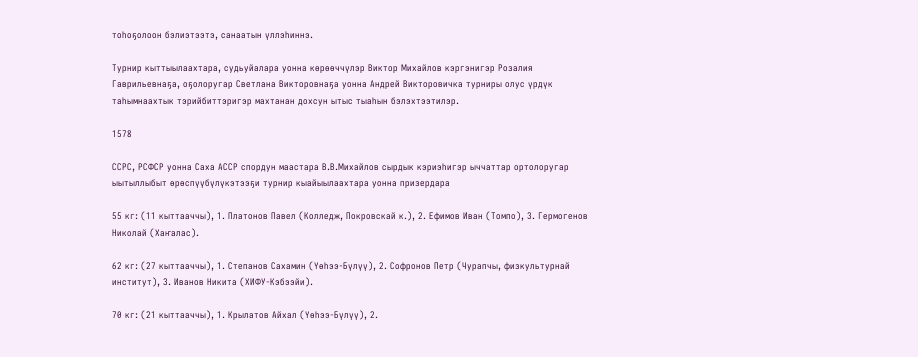тоһоҕолоон бэлиэтээтэ, санаатын үллэһиннэ.

Турнир кыттыылаахтара, судьуйалара уонна көрөөччүлэр Виктор Михайлов кэргэнигэр Розалия Гаврильевнаҕа, оҕолоругар Светлана Викторовнаҕа уонна Андрей Викторовичка турниры олус үрдүк таһымнаахтык тэрийбиттэригэр махтанан дохсун ытыс тыаһын бэлэхтээтилэр.

1578

ССРС, РСФСР уонна Саха АССР спордун маастара В.В.Михайлов сырдык кэриэһигэр ыччаттар ортолоругар ыытыллыбыт өрөспүүбүлүкэтээҕи турнир кыайыылаахтара уонна призердара

55 кг: (11 кыттааччы), 1. Платонов Павел (Колледж, Покровскай к.), 2. Ефимов Иван (Томпо), 3. Гермогенов Николай (Хаҥалас).

62 кг: (27 кыттааччы), 1. Степанов Сахамин (Үөһээ-Бүлүү), 2. Софронов Петр (Чурапчы, физкультурнай институт), 3. Иванов Никита (ХИФУ-Кэбээйи).

70 кг: (21 кыттааччы), 1. Крылатов Айхал (Үөһээ-Бүлүү), 2.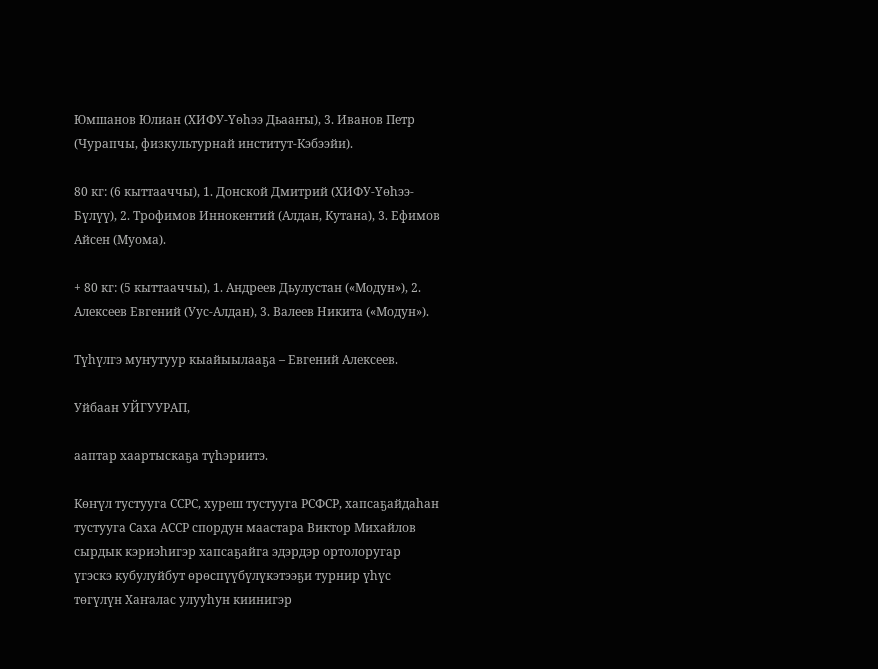Юмшанов Юлиан (ХИФУ-Үөһээ Дьааҥы), 3. Иванов Петр (Чурапчы, физкультурнай институт-Кэбээйи).

80 кг: (6 кыттааччы), 1. Донской Дмитрий (ХИФУ-Үөһээ-Бүлүү), 2. Трофимов Иннокентий (Алдан, Кутана), 3. Ефимов Айсен (Муома).

+ 80 кг: (5 кыттааччы), 1. Андреев Дьулустан («Модун»), 2. Алексеев Евгений (Уус-Алдан), 3. Валеев Никита («Модун»).

Түһүлгэ муҥутуур кыайыылааҕа – Евгений Алексеев.

Уйбаан УЙГУУРАП,

ааптар хаартыскаҕа түһэриитэ.

Көҥүл тустууга ССРС, хуреш тустууга РСФСР, хапсаҕайдаһан тустууга Саха АССР спордун маастара Виктор Михайлов сырдык кэриэһигэр хапсаҕайга эдэрдэр ортолоругар үгэскэ кубулуйбут өрөспүүбүлүкэтээҕи турнир үһүс төгүлүн Хаҥалас улууһун киинигэр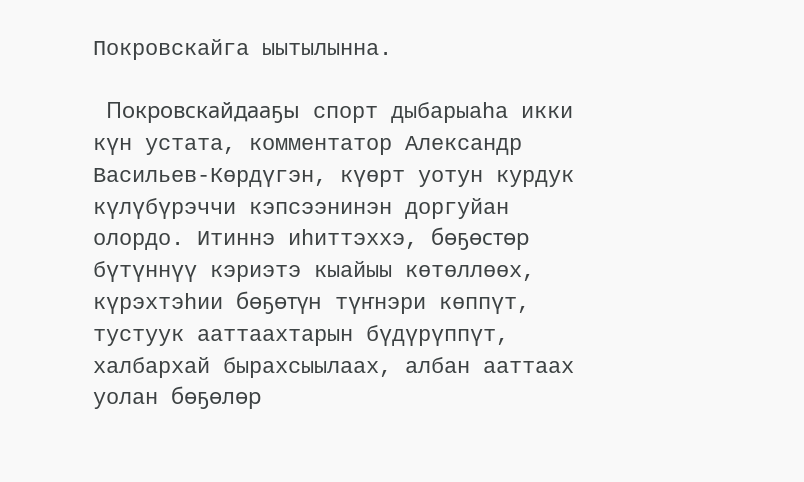Покровскайга ыытылынна.

 Покровскайдааҕы спорт дыбарыаһа икки күн устата, комментатор Александр Васильев-Көрдүгэн, күөрт уотун курдук күлүбүрэччи кэпсээнинэн доргуйан олордо. Итиннэ иһиттэххэ, бөҕөстөр бүтүннүү кэриэтэ кыайыы көтөллөөх, күрэхтэһии бөҕөтүн түҥнэри көппүт, тустуук ааттаахтарын бүдүрүппүт, халбархай бырахсыылаах, албан ааттаах уолан бөҕөлөр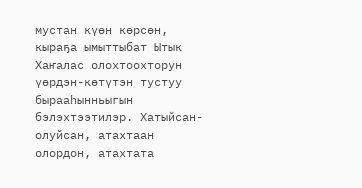мустан күөн көрсөн, кыраҕа ымыттыбат Ытык Хаҥалас олохтоохторун үөрдэн-көтүтэн тустуу бырааһынньыгын бэлэхтээтилэр. Хатыйсан-олуйсан, атахтаан олордон, атахтата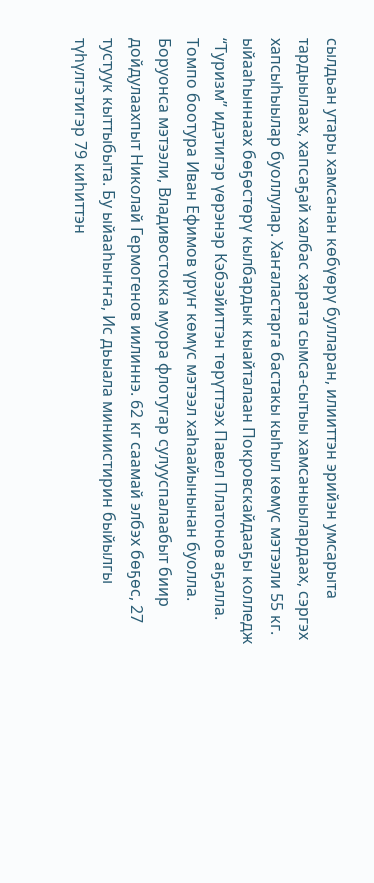сылдьан утары хамсанан көбүөрү булларан, илииттэн эрийэн умсарыта тардыылаах, хапсаҕай халбас харата сымса-сытыы хамсаныылардаах, сэргэх хапсыһыылар буоллулар. Хаҥаластарга бастакы кыһыл көмүс мэтээли 55 кг. ыйааһыннаах бөҕөстөрү кылбардык кыайталаан Покровскайдааҕы колледж “Туризм” идэтигэр үөрэнэр Кэбээйиттэн төрүттээх Павел Платонов аҕалла. Томпо боотура Иван Ефимов үрүҥ көмүс мэтээл хаһаайынынан буолла. Боруонса мэтээли, Владивостокка муора флотугар сулууспалаабыт биир дойдулаахпыт Николай Гермогенов иилиннэ. 62 кг саамай элбэх бөҕөс, 27 тустуук кыттыбыта. Бу ыйааһыҥҥа, Ис дьыала миниистирин быйылгы түһүлгэтигэр 79 киһиттэн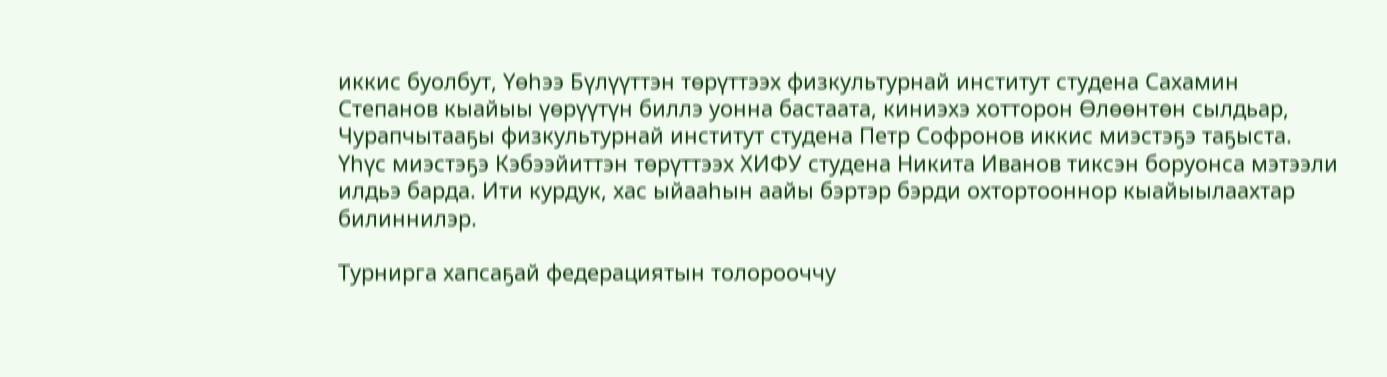иккис буолбут, Үөһээ Бүлүүттэн төрүттээх физкультурнай институт студена Сахамин Степанов кыайыы үөрүүтүн биллэ уонна бастаата, киниэхэ хотторон Өлөөнтөн сылдьар, Чурапчытааҕы физкультурнай институт студена Петр Софронов иккис миэстэҕэ таҕыста. Үһүс миэстэҕэ Кэбээйиттэн төрүттээх ХИФУ студена Никита Иванов тиксэн боруонса мэтээли илдьэ барда. Ити курдук, хас ыйааһын аайы бэртэр бэрди охтортооннор кыайыылаахтар билиннилэр.

Турнирга хапсаҕай федерациятын толорооччу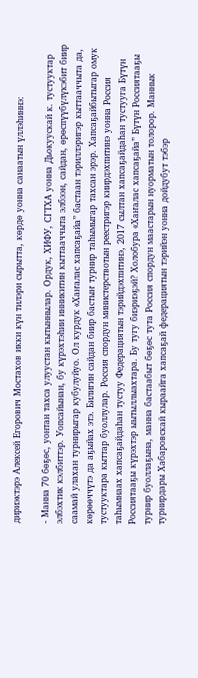дириэктэрэ Алексей Егорович Мостахов икки күн тилэри сырытта, көрдө уонна санаатын үллэһиннэ:

- Манна 70 бөҕөс, уонтан тахса улуустан кытыннылар. Ордук, ХИФУ, СГТХА уонна Дьокуускай к. тустууктар элбэхтик кэлбиттэр. Уопсайынан, бу күрэхтэһии инникитин кыттааччыта элбээн, сайдан, өрөспүүбүлүкэбит биир саамай улахан турнирыгар кубулуйуо. Ол курдук «Хаҥалас хапсаҕайа” бастаан тэриллэригэр кыттааччыта да, көрөөччүтэ да аҕыйах этэ. Билигин сайдан биир бастыҥ турнир таһымыгар тахсан эрэр. Хапсаҕайбытыгар омук тустууктара кыттар буоллулар. Россия спордун министерствотын реестригэр киирдэхпитинэ уонна Россия таһымнаах хапсаҕайдаһан тустуу Федерациятын тэрийдэхпитинэ, 2017 сылтан хапсаҕайдаһан тустууга Бүтүн Россиятааҕы күрэхтэр ыытыллыахтара. Бу тугу биэриэҕэй? Холобура «Хаҥалас хапсаҕайа” Бүтүн Россиятааҕы турнир буоллаҕына, манна бастаабыт бөҕөс тута Россия спордун маастарын нуорматын толорор. Маннык турнирдары Хабаровскай кыраайга хапсаҕай федерациятын тэрийэн уонна дойдубут тэбэр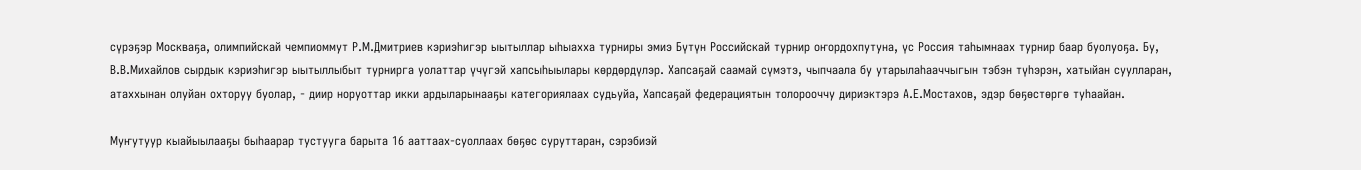сүрэҕэр Москваҕа, олимпийскай чемпиоммут Р.М.Дмитриев кэриэһигэр ыытыллар ыһыахха турниры эмиэ Бүтүн Российскай турнир оҥордохпутуна, үс Россия таһымнаах турнир баар буолуоҕа. Бу, В.В.Михайлов сырдык кэриэһигэр ыытыллыбыт турнирга уолаттар үчүгэй хапсыһыылары көрдөрдүлэр. Хапсаҕай саамай сүмэтэ, чыпчаала бу утарылаһааччыгын тэбэн түһэрэн, хатыйан суулларан, атаххынан олуйан охторуу буолар, - диир норуоттар икки ардыларынааҕы категориялаах судьуйа, Хапсаҕай федерациятын толорооччу дириэктэрэ А.Е.Мостахов, эдэр бөҕөстөргө туһаайан.

Муҥутуур кыайыылааҕы быһаарар тустууга барыта 16 ааттаах-суоллаах бөҕөс суруттаран, сэрэбиэй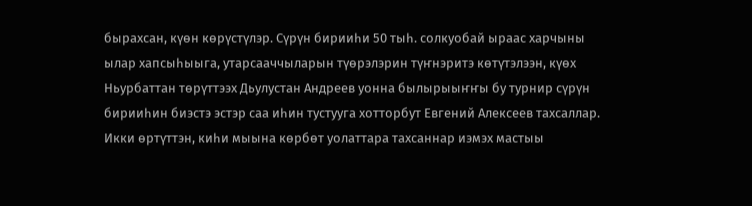бырахсан, күөн көрүстүлэр. Сүрүн бирииһи 50 тыһ. солкуобай ыраас харчыны ылар хапсыһыыга, утарсааччыларын түөрэлэрин түҥнэритэ көтүтэлээн, күөх Ньурбаттан төрүттээх Дьулустан Андреев уонна былырыыҥҥы бу турнир сүрүн бирииһин биэстэ эстэр саа иһин тустууга хотторбут Евгений Алексеев тахсаллар. Икки өртүттэн, киһи мыына көрбөт уолаттара тахсаннар иэмэх мастыы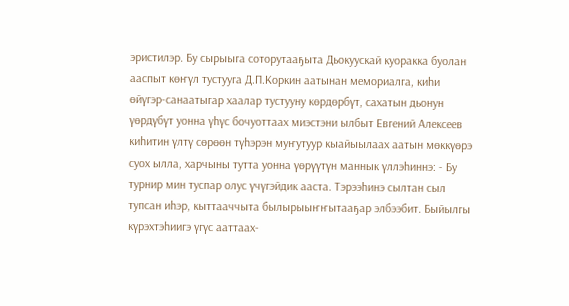эристилэр. Бу сырыыга соторутааҕыта Дьокуускай куоракка буолан ааспыт көҥүл тустууга Д.П.Коркин аатынан мемориалга, киһи өйүгэр-санаатыгар хаалар тустууну көрдөрбүт, сахатын дьонун үөрдүбүт уонна үһүс бочуоттаах миэстэни ылбыт Евгений Алексеев киһитин үлтү сөрөөн түһэрэн муҥутуур кыайыылаах аатын мөккүөрэ суох ылла, харчыны тутта уонна үөрүүтүн маннык үллэһиннэ: - Бу турнир мин туспар олус үчүгэйдик ааста. Тэрээһинэ сылтан сыл тупсан иһэр, кыттааччыта былырыыҥҥытааҕар элбээбит. Быйылгы күрэхтэһиигэ үгүс ааттаах-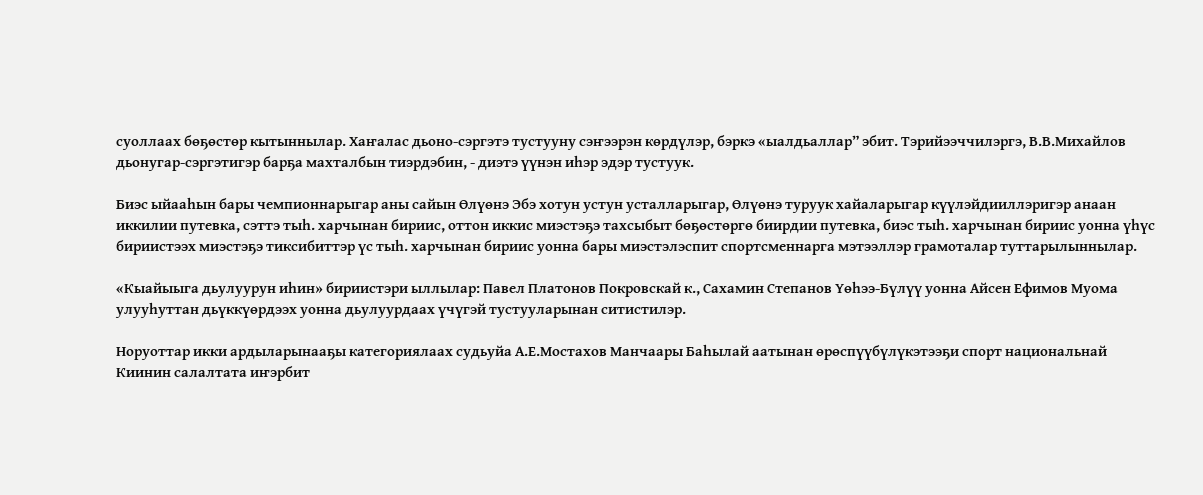суоллаах бөҕөстөр кытыннылар. Хаҥалас дьоно-сэргэтэ тустууну сэҥээрэн көрдүлэр, бэркэ «ыалдьаллар” эбит. Тэрийээччилэргэ, В.В.Михайлов дьонугар-сэргэтигэр барҕа махталбын тиэрдэбин, - диэтэ үүнэн иһэр эдэр тустуук.

Биэс ыйааһын бары чемпионнарыгар аны сайын Өлүөнэ Эбэ хотун устун усталларыгар, Өлүөнэ туруук хайаларыгар күүлэйдииллэригэр анаан иккилии путевка, сэттэ тыһ. харчынан бириис, оттон иккис миэстэҕэ тахсыбыт бөҕөстөргө биирдии путевка, биэс тыһ. харчынан бириис уонна үһүс бириистээх миэстэҕэ тиксибиттэр үс тыһ. харчынан бириис уонна бары миэстэлэспит спортсменнарга мэтээллэр грамоталар туттарылыннылар.

«Кыайыыга дьулуурун иһин» бириистэри ыллылар: Павел Платонов Покровскай к., Сахамин Степанов Үөһээ-Бүлүү уонна Айсен Ефимов Муома улууһуттан дьүккүөрдээх уонна дьулуурдаах үчүгэй тустууларынан ситистилэр.

Норуоттар икки ардыларынааҕы категориялаах судьуйа А.Е.Мостахов Манчаары Баһылай аатынан өрөспүүбүлүкэтээҕи спорт национальнай Киинин салалтата иҥэрбит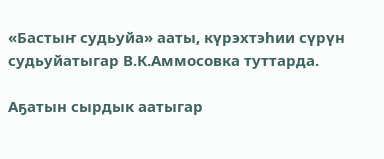«Бастыҥ судьуйа» ааты, күрэхтэһии сүрүн судьуйатыгар В.К.Аммосовка туттарда.

Аҕатын сырдык аатыгар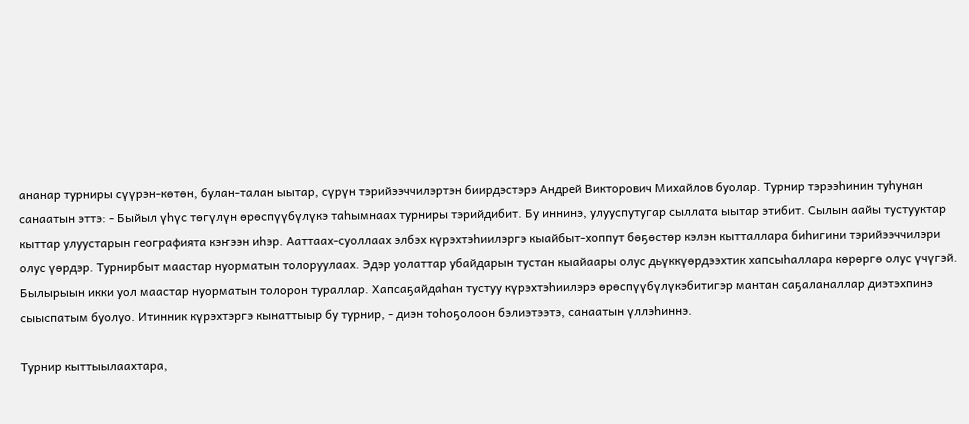ананар турниры сүүрэн-көтөн, булан-талан ыытар, сүрүн тэрийээччилэртэн биирдэстэрэ Андрей Викторович Михайлов буолар. Турнир тэрээһинин туһунан санаатын эттэ: - Быйыл үһүс төгүлүн өрөспүүбүлүкэ таһымнаах турниры тэрийдибит. Бу иннинэ, улууспутугар сыллата ыытар этибит. Сылын аайы тустууктар кыттар улуустарын географията кэҥээн иһэр. Ааттаах-суоллаах элбэх күрэхтэһиилэргэ кыайбыт-хоппут бөҕөстөр кэлэн кытталлара биһигини тэрийээччилэри олус үөрдэр. Турнирбыт маастар нуорматын толоруулаах. Эдэр уолаттар убайдарын тустан кыайаары олус дьүккүөрдээхтик хапсыһаллара көрөргө олус үчүгэй. Былырыын икки уол маастар нуорматын толорон тураллар. Хапсаҕайдаһан тустуу күрэхтэһиилэрэ өрөспүүбүлүкэбитигэр мантан саҕаланаллар диэтэхпинэ сыыспатым буолуо. Итинник күрэхтэргэ кынаттыыр бу турнир, - диэн тоһоҕолоон бэлиэтээтэ, санаатын үллэһиннэ.

Турнир кыттыылаахтара,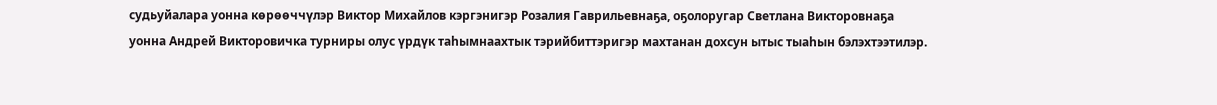судьуйалара уонна көрөөччүлэр Виктор Михайлов кэргэнигэр Розалия Гаврильевнаҕа, оҕолоругар Светлана Викторовнаҕа уонна Андрей Викторовичка турниры олус үрдүк таһымнаахтык тэрийбиттэригэр махтанан дохсун ытыс тыаһын бэлэхтээтилэр.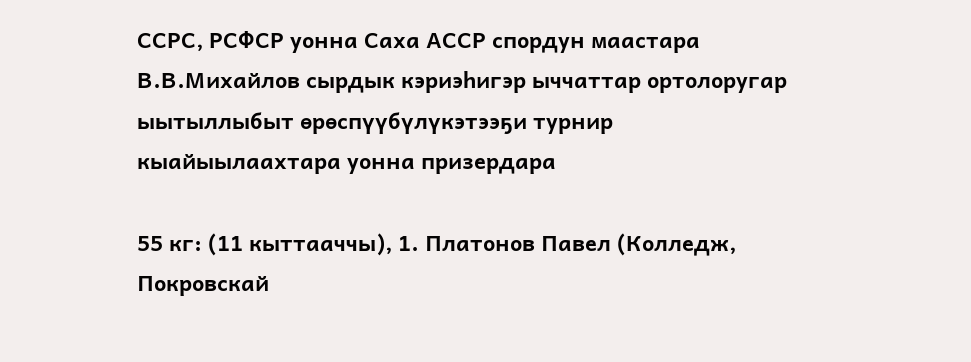ССРС, РСФСР уонна Саха АССР спордун маастара В.В.Михайлов сырдык кэриэһигэр ыччаттар ортолоругар ыытыллыбыт өрөспүүбүлүкэтээҕи турнир кыайыылаахтара уонна призердара

55 кг: (11 кыттааччы), 1. Платонов Павел (Колледж, Покровскай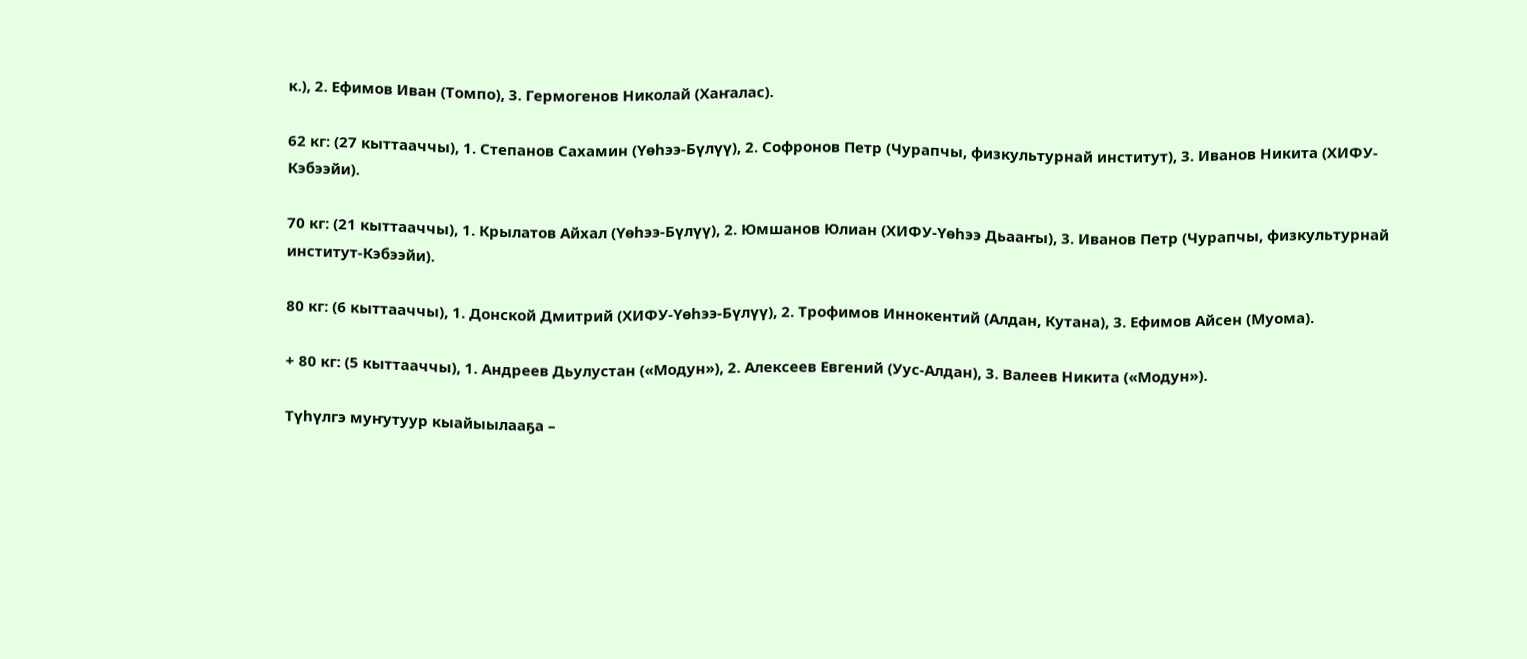к.), 2. Ефимов Иван (Томпо), 3. Гермогенов Николай (Хаҥалас).

62 кг: (27 кыттааччы), 1. Степанов Сахамин (Үөһээ-Бүлүү), 2. Софронов Петр (Чурапчы, физкультурнай институт), 3. Иванов Никита (ХИФУ-Кэбээйи).

70 кг: (21 кыттааччы), 1. Крылатов Айхал (Үөһээ-Бүлүү), 2. Юмшанов Юлиан (ХИФУ-Үөһээ Дьааҥы), 3. Иванов Петр (Чурапчы, физкультурнай институт-Кэбээйи).

80 кг: (6 кыттааччы), 1. Донской Дмитрий (ХИФУ-Үөһээ-Бүлүү), 2. Трофимов Иннокентий (Алдан, Кутана), 3. Ефимов Айсен (Муома).

+ 80 кг: (5 кыттааччы), 1. Андреев Дьулустан («Модун»), 2. Алексеев Евгений (Уус-Алдан), 3. Валеев Никита («Модун»).

Түһүлгэ муҥутуур кыайыылааҕа –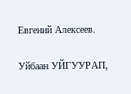Евгений Алексеев.

Уйбаан УЙГУУРАП,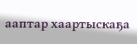ааптар хаартыскаҕа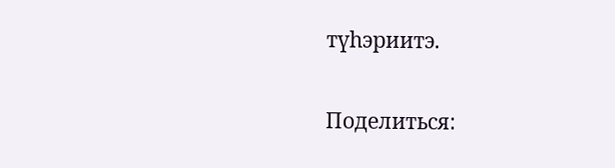түһэриитэ.

Поделиться: